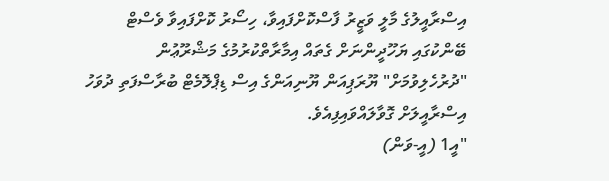އިސްރާއީލުގެ މާލީ ވަޒީރު ފާސްކޮށްފައިވާ، ހިސޯރު ކޮށްފައިވާ ވެސްޓް ބޭންކުގައި ޔަހޫދީންނަށް ގެތައް އިމާރާތްކުރުމުގެ މަޝްރޫޢުން "ދުރުހެލިވުމަށް" ޔޫރަޕިއަން ޔޫނިއަންގެ އިސް ޑިޕްލޮމެޓް ބުރާސްފަތި ދުވަހު އިސްރާއީލަށް ގޮވާލައްވައިފިއެވެ.
"އީ1 (އީ-ވަން)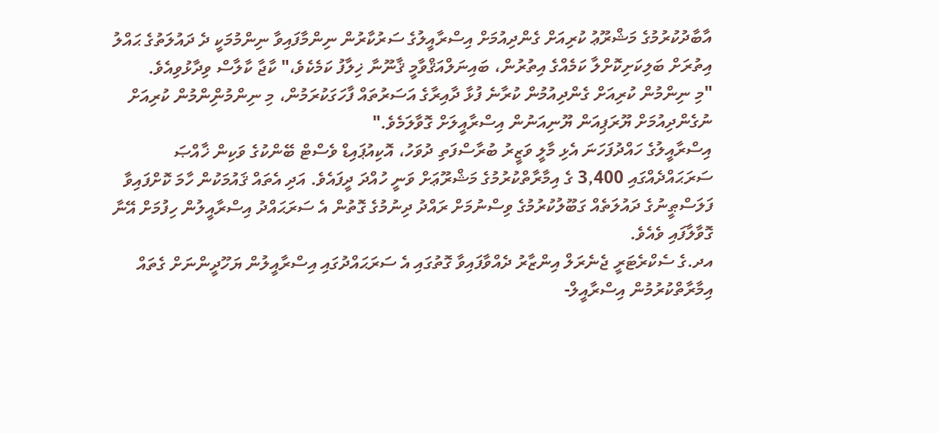އާބާދުކުރުމުގެ މަޝްރޫޢު ކުރިއަށް ގެންދިއުމަށް އިސްރާއީލުގެ ސަރުކާރުން ނިންމާފައިވާ ނިންމުމަކީ ދެ ދައުލަތުގެ ޙައްލު އިތުރަށް ބަލިކަށިކޮށްލާ ކަމެއްގެ އިތުރުން، ބައިނަލްއަޤްވާމީ ޤާނޫނާ ޚިލާފު ކަމެކެވެ،" ކާޖާ ކާލާސް ވިދާޅުވިއެވެ.
"މި ނިންމުން ކުރިއަށް ގެންދިއުމުން ކުރާނެ ފުޅާ ދާއިރާގެ އަސަރުތައް ފާހަގަކުރަމުން، މި ނިންމުންިންމުން ކުރިއަށް ނުގެންދިއުމަށް ޔޫރަޕިއަން ޔޫނިއަނުން އިސްރާއީލަށް ގޮވާލަމެވެ."
އިސްރާއީލުގެ ހައްދުފަހަނަ އެޅި މާލީ ވަޒީރު ބުރާސްފަތި ދުވަހު، އޮކިއުޕައިޑް ވެސްޓް ބޭންކުގެ ވަކިން ޚާއްޞަ ސަރަޙައްދެއްގައި 3,400 ގެ އިމާރާތްކުރުމުގެ މަޝްރޫޢަށް ވަނީ ހުއްދަ ދީފައެވެ. އަދި އެތައް ޤައުމަކުން ހާމަ ކޮށްފައިވާ ފަލަސްޠީނުގެ ދައުލަތެއް ގަބޫލުކުރުމުގެ ވިސްނުމަށް ރައްދު ދިނުމުގެ ގޮތުން އެ ސަރަޙައްދު އިސްރާއީލުން ހިފުމަށް އޭނާ ގޮވާލާފައި ވެއެވެ.
އދ.ގެ ސެކްރެޓަރީ ޖެނެރަލް އިންޒާރު ދެއްވާފައިވާ ގޮތުގައި އެ ސަރަޙައްދުގައި އިސްރާއީލުން ޔަހޫދީންނަށް ގެތައް އިމާރާތްކުރުމުން އިސްރާއީލް-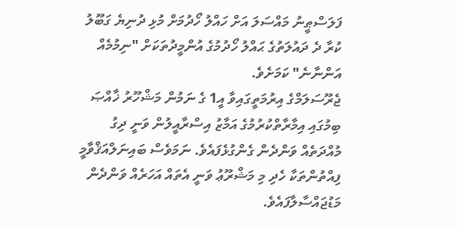ފަލަސްޠީނު މައްސަލަ އަށް ހައްލު ހޯދުމަށް މުޅި ދުނިޔެ ގަބޫލު ކުރާ ދެ ދައުލަތުގެ ޙައްލު ހޯދުމުގެ އުންމީދުތަކަށް "ނިމުމެއް އަންނާނެ" ކަމަށެވެ.
ޖެރޫސަލަމްގެ އިރުމަތީގައިވާ އީ1 ގެ ނަމުން މަޝްހޫރު ޚާއްޞަ ބިމުގައި އިމާރާތްކުރުމުގެ އަމާޒު އިސްރާއީލުން ވަނީ ދިގު މުއްދަތެއް ވަންދެން ގެންގުޅެފައެވެ. ނަމަވެސް ބައިނަލްއަޤްވާމީ ފިއްތުންތަކާ ހެދި މި މަޝްރޫޢު ވަނީ އެތައް އަހަރެއް ވަންދެން މަޑުޖައްސާލާފައެވެ.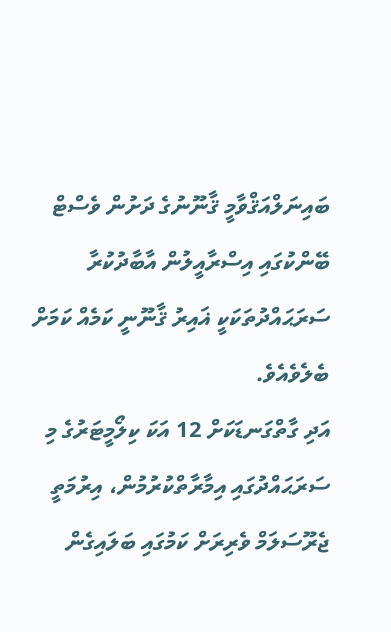ބައިނަލްއަޤްވާމީ ޤާނޫނުގެ ދަށުން ވެސްޓް ބޭންކުގައި އިސްރާއީލުން އާބާދުކުރާ ސަރަޙައްދުތަކަކީ ޣައިރު ޤާނޫނީ ކަމެއް ކަމަށް ބެލެވެއެވެ.
އަދި ގާތްގަނޑަކަށް 12 އަކަ ކިލޯމީޓަރުގެ މި ސަރަޙައްދުގައި އިމާރާތްކުރުމުން، އިރުމަތީ ޖެރޫސަލަމް ވެރިރަށް ކަމުގައި ބަލައިގެން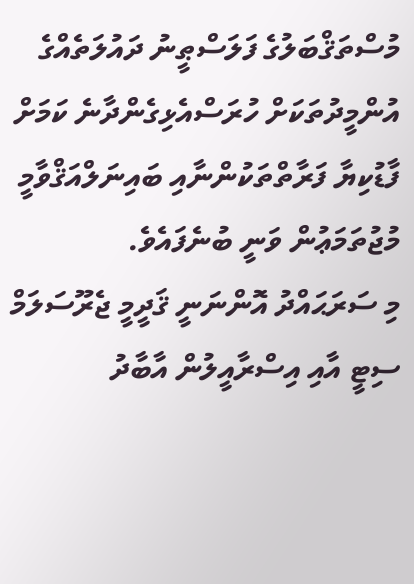މުސްތަޤްބަލުގެ ފަލަސްޠީނު ދައުލަތެއްގެ އުންމީދުތަކަށް ހުރަސްއެޅިގެންދާނެ ކަމަށް ފާޑުކިޔާ ފަރާތްތަކުންނާއި ބައިނަލްއަޤްވާމީ މުޖުތަމަޢުން ވަނީ ބުނެފައެވެ.
މި ސަރަޙައްދު އޮންނަނީ ޤަދީމީ ޖެރޫސަލަމް ސިޓީ އާއި އިސްރާއީލުން އާބާދު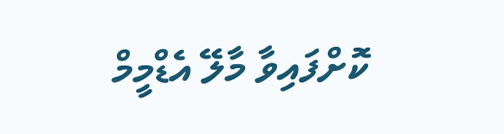ކޮށްފައިވާ މާލޭ އެޑްމީމް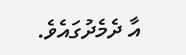އާ ދެމެދުގައެވެ.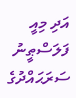އަދި މިއީ ފަލަސްޠީނު ސަރަޙައްދުގެ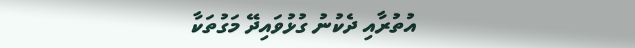އުތުރާއި ދެކުނު ގުޅުވައިދޭ މަގުތަކާ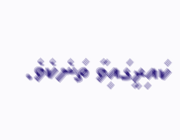ކައިރީގައިވާ ތަނެކެވެ.